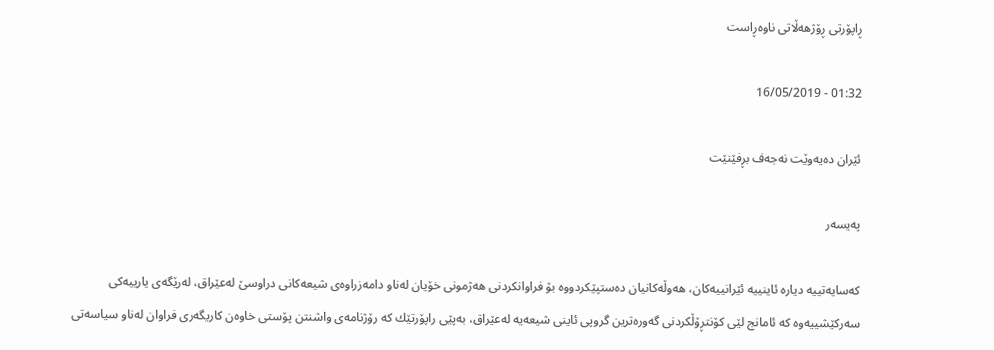ڕاپۆرتی ڕۆژهەڵاتی ناوەڕاست

01:32 - 16/05/2019

ئێران ده‌یه‌وێت نه‌جه‌ف بڕفێنێت‌

پەیسەر

كه‌سایه‌تییه‌ دیاره‌ ئاینییه‌ ئێرانییه‌كان، هه‌وڵه‌كانیان ده‌ستپێكردووه‌ بۆ فراوانكردنی هه‌ژمونی خۆیان له‌ناو دامه‌زراوه‌ی شیعه‌كانی دراوسێ له‌عێراق، له‌رێگه‌ی یارییه‌كی سه‌ركێشییه‌وه‌ كه‌ ئامانج لێی كۆنتڕۆڵكردنی گه‌وره‌ترین گروپی ئاینی شیعه‌یه‌ له‌عێراق، به‌پێی راپۆرتێك كه‌ رۆژنامه‌ی واشنتن پۆستی خاوه‌ن كاریگه‌ری فراوان له‌ناو سیاسه‌تی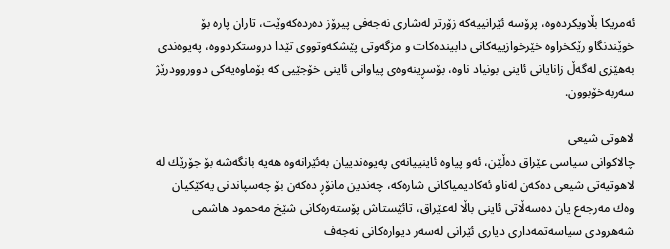ئه‌مریكا بڵاویكرده‌وه‌، پرۆسه‌ ئێرانییه‌كه‌ زۆرتر له‌شاری نه‌جه‌فی پیرۆز ده‌رده‌كه‌وێت، تاران پاره‌ بۆ خوێندنگاو رێكخراوه‌ خێرخوازییه‌كانی دابینده‌كات و مزگه‌وتی پێشكه‌وتووی تێدا دروستكردووه‌، په‌یوه‌ندی به‌هێزی له‌گه‌ڵ زانایانی ئاینی بونیاد ناوه‌، بۆسڕینه‌وه‌ی پیاوانی ئاینی خۆجێیی كه‌ بۆماوه‌یه‌كی دووروودرێژ سه‌ربه‌خۆبوون.

لاهوتی شیعی
چالاكوانی سیاسی عێراق ده‌ڵێن، ئه‌و پیاوه‌ ئاینییانه‌ی په‌یوه‌ندییان به‌ئێرانه‌وه‌ هه‌یه‌ بانگه‌شه‌ بۆ جۆرێك له‌ لاهوتیه‌تی شیعی ده‌كه‌ن له‌ناو ئه‌كادیمیاكانی شاره‌كه‌، چه‌ندین مانۆڕ ده‌كه‌ن بۆ چه‌سپاندنی یه‌كێكیان وه‌ك مه‌رجه‌ع یان ده‌سه‌ڵاتی ئاینی باڵا له‌عێراق، تائێستاش پۆسته‌ره‌كانی شێخ مه‌حمود هاشمی شه‌هرودی سیاسه‌تمه‌داری دیاری ئێرانی له‌سه‌ر دیواره‌كانی نه‌جه‌ف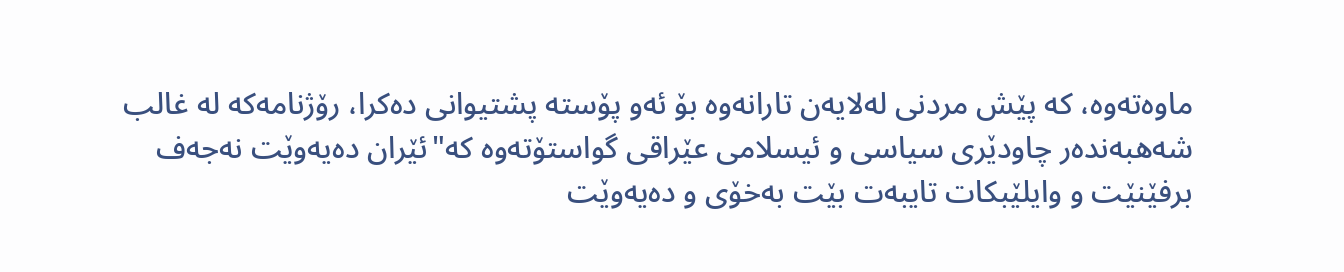ماوه‌ته‌وه‌، كه‌ پێش مردنی له‌لایه‌ن تارانه‌وه‌ بۆ ئه‌و پۆسته‌ پشتیوانی ده‌كرا، رۆژنامه‌كه‌ له‌ غالب شه‌هبه‌نده‌ر چاودێری سیاسی و ئیسلامی عێراقی گواستۆته‌وه‌ كه‌"ئێران ده‌یه‌وێت نه‌جه‌ف برفێنێت و وایلێبكات تایبه‌ت بێت به‌خۆی و ده‌یه‌وێت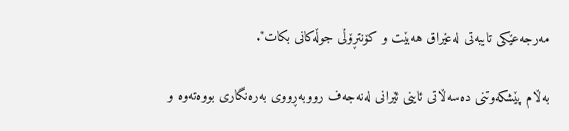مه‌رجه‌عێكی تایبه‌تی له‌عێراق هه‌بێت و كۆنتڕۆڵی جوڵه‌كانی بكات".

به‌ڵام پێشكه‌وتنی ده‌سه‌ڵاتی ئاینی ئێرانی له‌نه‌جه‌ف رووبه‌ڕووی به‌ره‌نگاری بووه‌ته‌وه‌ و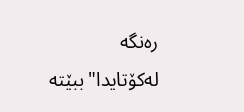ره‌نگه‌ له‌كۆتایدا"ببێته‌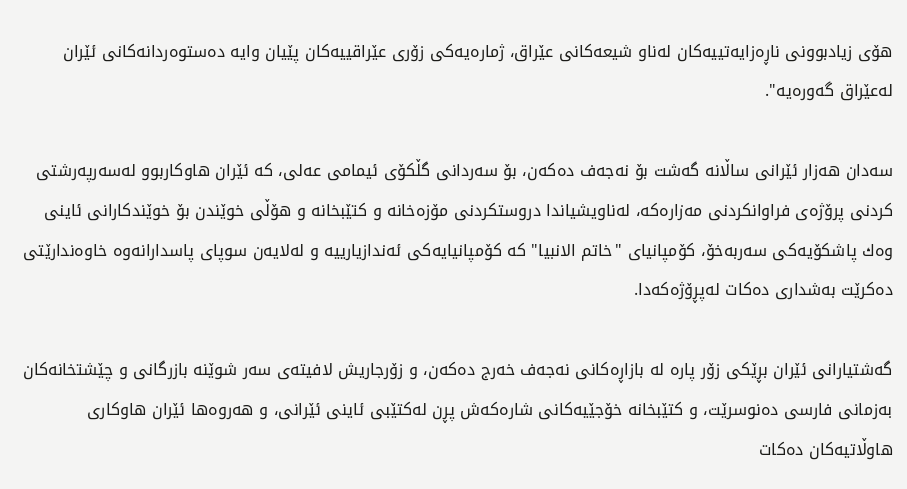هۆی زیادبوونی ناڕه‌زایه‌تییه‌كان له‌ناو شیعه‌كانی عێراق، ژماره‌یه‌كی زۆری عێراقییه‌كان پێیان وایه‌ ده‌ستوه‌ردانه‌كانی ئێران له‌عێراق گه‌وره‌یه‌".

سه‌دان هه‌زار ئێرانی ساڵانه‌ گه‌شت بۆ نه‌جه‌ف ده‌كه‌ن، بۆ سه‌ردانی گڵكۆی ئیمامی عه‌لی، كه‌ ئێران هاوكاربوو له‌سه‌رپه‌رشتی كردنی پرۆژه‌ی فراوانكردنی مه‌زاره‌كه‌، له‌ناویشیاندا دروستكردنی مۆزه‌خانه‌ و كتێبخانه‌ و هۆڵی خوێندن بۆ خوێندكارانی ئاینی وه‌ك پاشكۆیه‌كی سه‌ربه‌خۆ، كۆمپانیای "خاتم الانبیا" كه‌ كۆمپانیایه‌كی ئه‌ندازیارییه‌ و له‌لایه‌ن سوپای پاسدارانه‌وه‌ خاوه‌ندارێتی ده‌كرێت به‌شداری ده‌كات له‌پڕۆژه‌كه‌دا.

گه‌شتیارانی ئێران بڕێكی زۆر پاره‌ له‌ بازاڕه‌كانی نه‌جه‌ف خه‌رج ده‌كه‌ن، و زۆرجاریش لافیته‌ی سه‌ر شوێنه‌ بازرگانی و چێشتخانه‌كان به‌زمانی فارسی ده‌نوسرێت، و كتێبخانه‌ خۆجێیه‌كانی شاره‌كه‌ش پڕن له‌كتێبی ئاینی ئێرانی، و هه‌روه‌ها ئێران هاوكاری هاوڵاتیه‌كان ده‌كات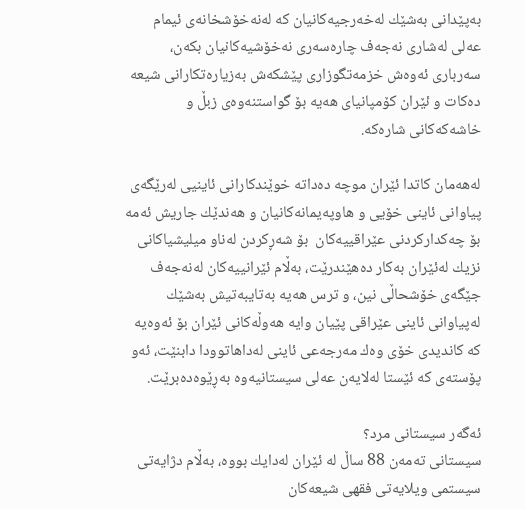به‌پێدانی به‌شێك له‌خه‌رجیه‌كانیان كه‌ له‌نه‌خۆشخانه‌ی ئیمام عه‌لی له‌شاری نه‌جه‌ف چاره‌سه‌ری نه‌خۆشیه‌كانیان بكه‌ن، سه‌رباری ئه‌وه‌ش خزمه‌تگوزاری پێشكه‌ش به‌زیاره‌تكارانی شیعه‌ ده‌كات و ئێران كۆمپانیای هه‌یه‌ بۆ گواستنه‌وه‌ی زبڵ و خاشه‌كه‌كانی شاره‌كه‌.

له‌هه‌مان كاتدا ئێران موچه‌ ده‌داته‌ خوێندكارانی ئاینیی له‌رێگه‌ی پیاوانی ئاینی خۆیی و هاوپه‌یمانه‌كانیان و هه‌ندێك جاریش ئه‌مه‌ بۆ چه‌كداركردنی عێراقییه‌كان  بۆ شه‌ڕكردن له‌ناو میلیشیاكانی نزیك له‌ئێران به‌كار ده‌هێندرێت، به‌ڵام ئێرانییه‌كان له‌نه‌جه‌ف جێگه‌ی خۆشحاڵی نین، و ترس هه‌یه‌ به‌تایبه‌تیش به‌شێك له‌پیاوانی ئاینی عێراقی پێیان وایه‌ هه‌وڵه‌كانی ئێران بۆ ئه‌وه‌یه‌ كه‌ كاندیدی خۆی وه‌ك مه‌رجه‌عی ئاینی له‌داهاتوودا دابنێت، ئه‌و پۆسته‌ی كه‌ ئێستا له‌لایه‌ن عه‌لی سیستانیه‌وه‌ به‌ڕێوه‌ده‌برێت.

ئه‌گه‌ر سیستانی مرد؟
سیستانی ته‌مه‌ن 88 ساڵ له‌ ئێران له‌دایك بووه‌، به‌ڵام دژایه‌تی سیستمی ویلایه‌تی فقهی شیعه‌كان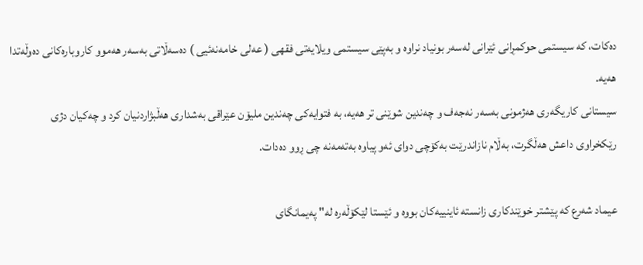ده‌كات، كه‌ سیستمی حوكمڕانی ئێرانی له‌سه‌ر بونیاد نراوه‌ و به‌پێی سیستمی ویلایه‌تی فقهی ( عه‌لی خامه‌نه‌ئیی ) ده‌سه‌ڵاتی به‌سه‌ر هه‌موو كاروباره‌كانی ده‌وڵه‌تدا هه‌یه‌.
سیستانی كاریگه‌ری هه‌ژمونی به‌سه‌ر نه‌جه‌ف و چه‌ندین شوێنی تر هه‌یه‌، به‌ فتوایه‌كى چه‌ندین ملیۆن عێراقی به‌شداری هه‌ڵبژاردنیان كرد و چه‌كیان دژی رێكخراوی داعش هه‌ڵگرت، به‌ڵام نازاندرێت به‌كۆچی دوای ئه‌و پیاوه‌ به‌ته‌مه‌نه‌ چی ڕوو ده‌دات.

عیماد شه‌رع كه‌ پێشتر خوێندكاری زانسته‌ ئاینییه‌كان بووه‌ و ئێستا لێكۆڵه‌ره‌ له‌" په‌یمانگای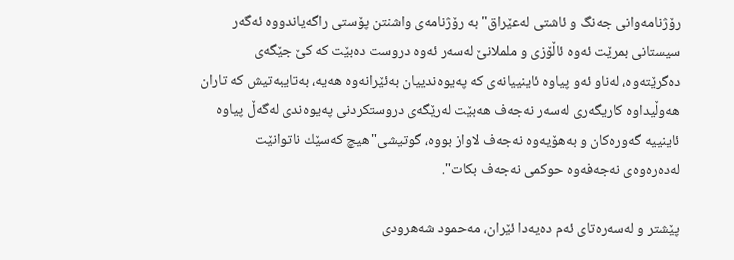رۆژنامه‌وانی جه‌نگ و ئاشتی له‌عێراق"به‌ رۆژنامه‌ی واشنتن پۆستی راگه‌یاندووه‌ ئه‌گه‌ر سیستانی بمرێت ئه‌وه‌ ئاڵۆزی و ململانێ له‌سه‌ر ئه‌وه‌ دروست ده‌بێت كه‌ كێ جێگه‌ی ده‌گرێته‌وه‌، له‌ناو ئه‌و پیاوه‌ ئاینییانه‌ی كه‌ په‌یوه‌ندییان به‌ئێرانه‌وه‌ هه‌یه‌، به‌تایبه‌تیش كه‌ تاران هه‌وڵیداوه‌ كاریگه‌ری له‌سه‌ر نه‌جه‌ف هه‌بێت له‌رێگه‌ی دروستكردنی په‌یوه‌ندی له‌گه‌ڵ پیاوه‌ ئاینییه‌ گه‌وره‌كان و به‌هۆیه‌وه‌ نه‌جه‌ف لاواز بووه‌، گوتیشی"هیچ كه‌سێك ناتوانێت له‌ده‌ره‌وه‌ی نه‌جه‌فه‌وه‌ حوكمی نه‌جه‌ف بكات".

پێشتر و له‌سه‌ره‌تای ئه‌م ده‌یه‌دا ئێران، مه‌حمود شه‌هرودی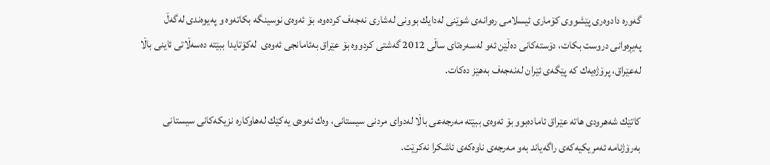گه‌وره‌ دادوه‌ری پێشووی كۆماری ئیسلامی ره‌وانه‌ی شوێنی له‌دایك بوونی له‌شاری نه‌جه‌ف كرده‌وه‌، بۆ ئه‌وه‌ی نوسینگه‌ بكاته‌وه‌ و په‌یوه‌ندی له‌گه‌ڵ په‌یڕه‌وانی دروست بكات، دۆسته‌كانی ده‌ڵێن ئه‌و له‌سه‌ره‌تای ساڵی 2012 گه‌شتی كردووه‌ بۆ عێراق به‌ئامانجی ئه‌وه‌ی  له‌كۆتایدا ببێته‌ ده‌سه‌ڵاتی ئاینی باڵا له‌عێراق، پرۆژه‌یه‌ك كه‌ پێگه‌ی ئێران له‌نه‌جه‌ف به‌هێز ده‌كات.

كاتێك شه‌هرودی هاته‌ عێراق ئاماده‌بوو بۆ ئه‌وه‌ی ببێته‌ مه‌رجه‌عی باڵا له‌دوای مردنی سیستانی، وه‌ك ئه‌وه‌ی یه‌كێك له‌هاوكاره‌ نزیكه‌كانی سیستانی به‌رۆژنامه‌ ئه‌مریكیه‌كه‌ی راگه‌یاند به‌و مه‌رجه‌ی ناوه‌كه‌ی ئاشكرا نه‌كرێت.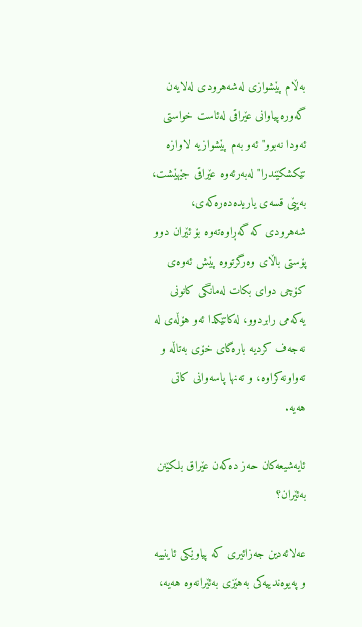به‌ڵام پێشوازی له‌شه‌هرودی له‌لایه‌ن گه‌وره‌پیاوانی عێراقی له‌ئاست خواستى ئه‌ودا نه‌بوو" ئه‌و به‌م پێشوازیه‌ لاوازه‌ تێكشكێندرا" له‌به‌رئه‌وه‌ عێراقی جێهێشت، به‌پێی قسه‌ی یاریده‌ده‌ره‌كه‌ی، شه‌هرودی كه‌ گه‌ڕاوه‌ته‌وه‌ بۆ ئێران دوو پۆستی باڵای وه‌رگرتووه‌ پێش ئه‌وه‌ی كۆچی دوای بكات له‌مانگی كانونی یه‌كه‌می رابردوو، له‌كاتێكدا ئه‌و هۆڵه‌ی له‌ نه‌جه‌ف كردیه‌ باره‌گای خۆی به‌تاڵه‌ و ته‌واونه‌كراوه‌، و ته‌نها پاسه‌وانی كاتی هه‌یه‌.

ئایه‌شیعه‌كان حه‌ز ده‌كه‌ن عێراق بلكێنن به‌ئێران؟

عه‌لائه‌دین جه‌زائیری كه‌ پیاوێكی ئاینییه‌ و په‌یوه‌ندییه‌كی به‌هێزی به‌ئێرانه‌وه‌ هه‌یه‌،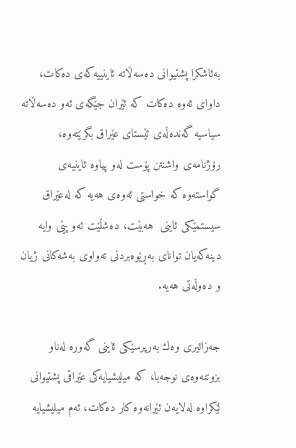به‌ئاشكرا پشتیوانی ده‌سه‌ڵاته‌ ئاینییه‌كه‌ی ده‌كات، داوای ئه‌وه‌ ده‌كات كه‌ ئێران جێگه‌ی ئه‌و ده‌سه‌ڵاته‌ سیاسیه‌ گه‌نده‌ڵه‌ی ئێستای عێراق بگرێته‌وه‌، رۆژنامه‌ی واشنتن پۆست له‌و پیاوه‌ ئاینیه‌ی گواسته‌وه‌ كه‌ خواستی ئه‌وه‌ی هه‌یه‌ كه‌ له‌عێراق سیستمێكی ئاینی  هه‌بێت، ده‌شڵێت ئه‌و پێی وایه‌ دینه‌كه‌یان توانای به‌ڕێوه‌بردنی ته‌واوی به‌شه‌كانی ژیان و ده‌وڵه‌تی هه‌یه‌.

جه‌زائیری وه‌ك به‌رپرسێكی ئاینی گه‌وره‌ له‌ناو بزوتنه‌وه‌ی نوجه‌با، كه‌ میلیشیایه‌كی عێراقی پشتیوانی لێكراوه‌ له‌لایه‌ن ئێرانه‌وه‌ كار ده‌كات، ئه‌م میلیشیایه‌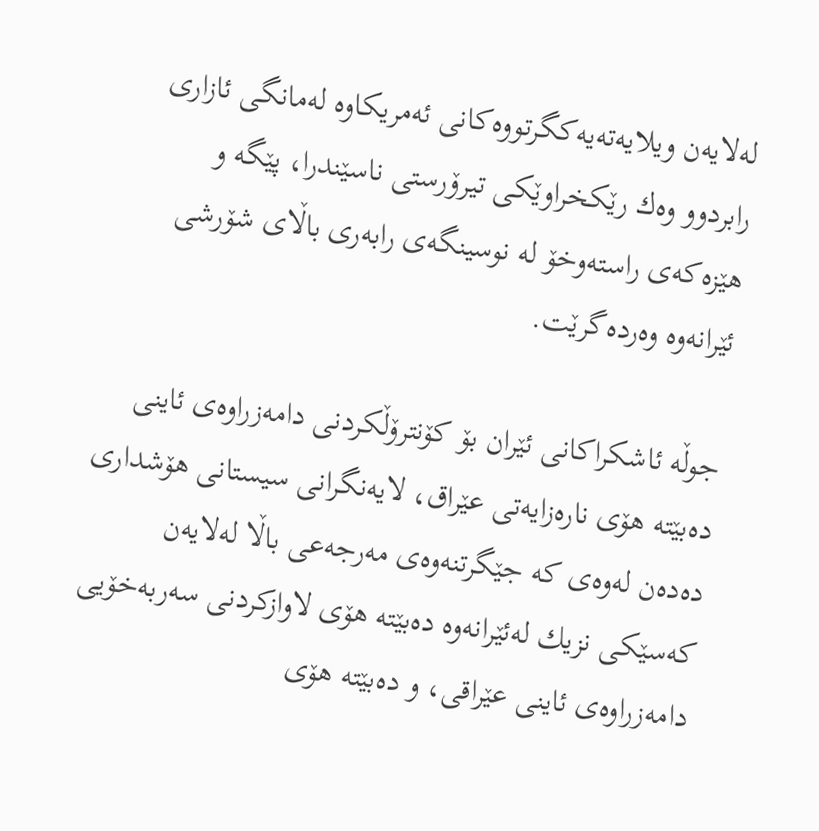له‌لایه‌ن ویلایه‌ته‌یه‌كگرتووه‌كانی ئه‌مریكاوه‌ له‌مانگی ئازاری رابردوو وه‌ك رێكخراوێكی تیرۆرستی ناسێندرا، پێگه‌ و هێزه‌كه‌ی راسته‌وخۆ له‌ نوسینگه‌ی رابه‌ری باڵای شۆرشی ئێرانه‌وه‌ وه‌رده‌گرێت.

جوڵه‌ ئاشكراكانی ئێران بۆ كۆنترۆڵكردنی دامه‌زراوه‌ی ئاینی ده‌بێته‌ هۆی ناره‌زایه‌تی عێراق، لایه‌نگرانی سیستانی هۆشداری ده‌ده‌ن له‌وه‌ی كه‌ جێگرتنه‌وه‌ی مه‌رجه‌عی باڵا له‌لایه‌ن كه‌سێكی نزیك له‌ئێرانه‌وه‌ ده‌بێته‌ هۆی لاوازكردنی سه‌ربه‌خۆیی دامه‌زراوه‌ی ئاینی عێراقی، و ده‌بێته‌ هۆی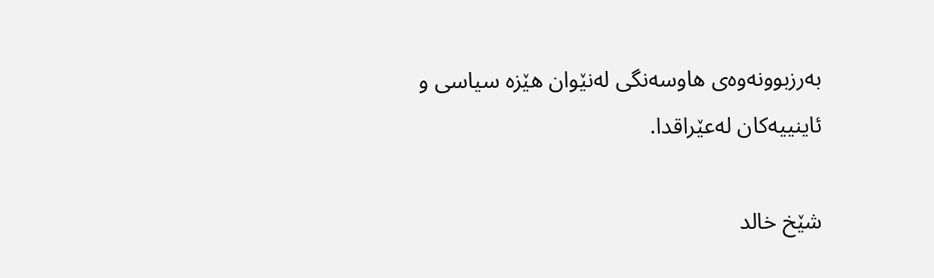به‌رزبوونه‌وه‌ی هاوسه‌نگی له‌نێوان هێزه‌ سیاسی و ئاینییه‌كان له‌عێراقدا.

شێخ خالد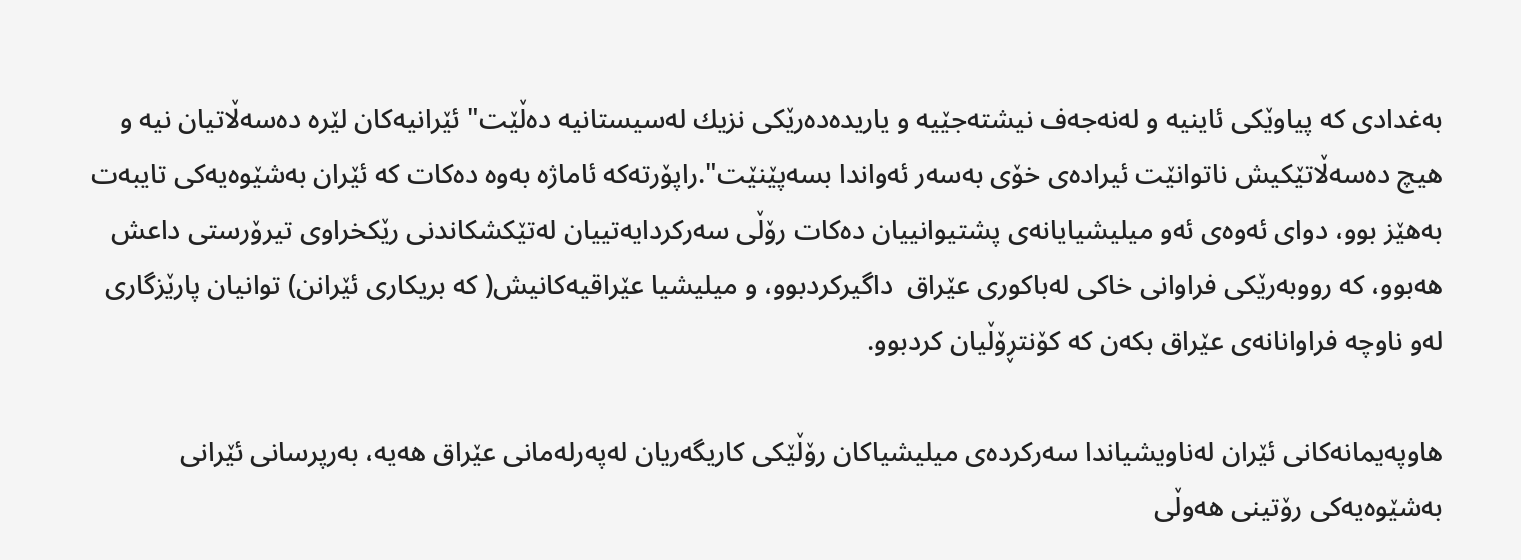به‌غدادی كه‌ پیاوێكی ئاینیه‌ و له‌نه‌جه‌ف نیشته‌جێیه‌ و یاریده‌ده‌رێكی نزیك له‌سیستانیه‌ ده‌ڵێت" ئێرانیه‌كان لێره‌ ده‌سه‌ڵاتیان نیه‌ و هیچ ده‌سه‌ڵاتێكیش ناتوانێت ئیراده‌ی خۆی به‌سه‌ر ئه‌واندا بسه‌پێنێت".راپۆرته‌كه‌ ئاماژه‌ به‌وه‌ ده‌كات كه‌ ئێران به‌شێوه‌یه‌كی تایبه‌ت به‌هێز بوو، دوای ئه‌وه‌ی ئه‌و میلیشیایانه‌ی پشتیوانییان ده‌كات رۆڵی سه‌ركردایه‌تییان له‌تێكشكاندنی رێكخراوی تیرۆرستی داعش هه‌بوو، كه‌ رووبه‌رێكی فراوانی خاكی له‌باكوری عێراق  داگیركردبوو، و میلیشیا عێراقیه‌كانیش( كه‌ بریكاری ئێرانن) توانیان پارێزگاری له‌و ناوچه‌ فراوانانه‌ی عێراق بكه‌ن كه‌ كۆنتڕۆڵیان كردبوو.

هاوپه‌یمانه‌كانی ئێران له‌ناویشیاندا سه‌ركرده‌ی میلیشیاكان رۆڵێكی كاریگه‌ریان له‌په‌رله‌مانی عێراق هه‌یه‌، به‌رپرسانی ئێرانی به‌شێوه‌یه‌كی رۆتینی هه‌وڵی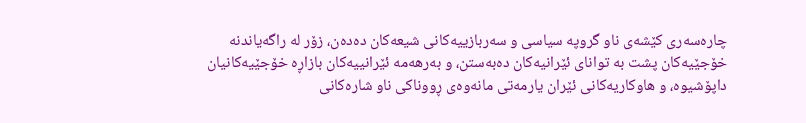چاره‌سه‌ری كێشه‌ی ناو گروپه‌ سیاسی و سه‌ربازییه‌كانی شیعه‌كان ده‌ده‌ن، زۆر له‌ راگه‌یاندنه‌ خۆجێیه‌كان پشت به‌ توانای ئێرانیه‌كان ده‌به‌ستن، و به‌رهه‌مه‌ ئێرانییه‌كان بازاڕه‌ خۆجێیه‌كانیان داپۆشیوه‌، و هاوكاریه‌كانی ئێران یارمه‌تی مانه‌وه‌ی ڕووناكی ناو شاره‌كانی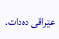عێراقی ده‌دات.